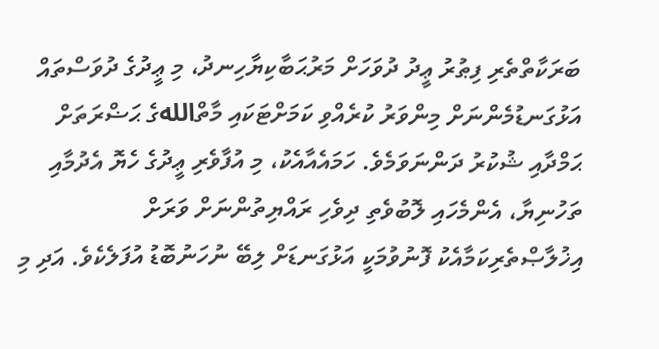ބަރަކާތްތެރި ފިޠުރު ޢީދު ދުވަހަށް މަރުޙަބާކިޔާހިނދު، މި ޢީދުގެ ދުވަސްތައް އަޅުގަނޑުމެންނަށް މިންވަރު ކުރެއްވި ކަމަށްޓަކައި މާތްاللهގެ ޙަޟްރަތަށް ޙަމްދާއި ޝުކުރު ދަންނަވަމެވެ. ހަމައެއާއެކު، މި އުފާވެރި ޢީދުގެ ހެޔޮ އެދުމާއި ތަހުނިޔާ، އެންމެހައި ލޮބުވެތި ދިވެހި ރައްޔިތުންނަށް ވަރަށް އިޚުލާޞްތެރިކަމާއެކު ފޮނުވުމަކީ އަޅުގަނޑަށް ލިބޭ ނުހަނުބޮޑު އުފަލެކެވެ. އަދި މި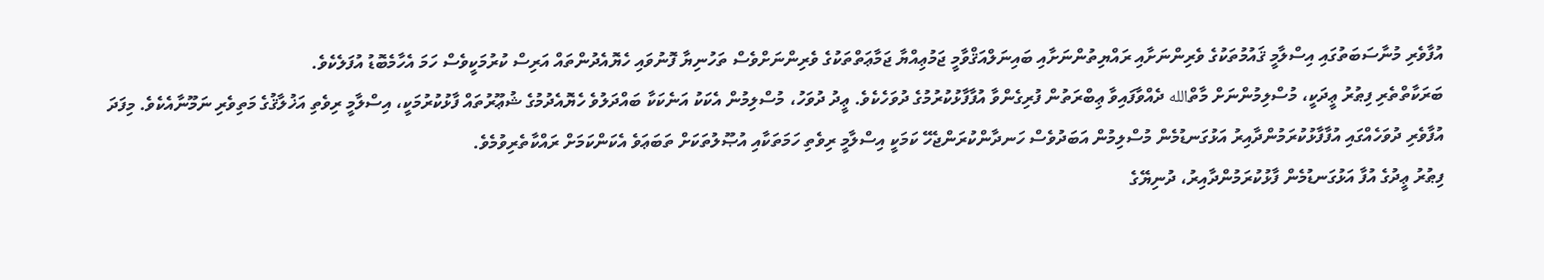އުފާވެރި މުނާސަބަތުގައި އިސްލާމީ ޤައުމުތަކުގެ ވެރިންނަށާއި ރައްޔިތުންނަށާއި ބައިނަލްއަޤްވާމީ ޖަމުޢިއްޔާ ޖަމާޢަތްތަކުގެ ވެރިންނަށްވެސް ތަހުނިޔާ ފޮނުވައި ހެޔޮއެދުންތައް އަރިސް ކުރުމަކީވެސް ހަމަ އެހާމެބޮޑު އުފަލެކެވެ.
ބަރަކާތްތެރި ފިޠުރު ޢީދަކީ، މުސްލިމުންނަށް މާތްالله ދެއްވާފައިވާ ޢިބްރަތުން ފުރިގެންވާ އުފާފާޅުކުރުމުގެ ދުވަހެކެވެ. ޢީދު ދުވަހު، މުސްލިމުން އެކަކު އަނެކަކާ ބައްދަލުވެ ހެޔޮއެދުމުގެ ޝުޢޫރުތައް ފާޅުކުރުމަކީ، އިސްލާމީ ރިވެތި އަޚުލާޤުގެ މަތިވެރި ނަމޫނާއެކެވެ. މިފަދަ އުފާވެރި ދުވަހެއްގައި އުފާފާޅުކުރަމުންދާއިރު އަޅުގަނޑުމެން މުސްލިމުން އަބަދުވެސް ހަނދާންކުރަންޖެހޭ ކަމަކީ އިސްލާމީ ރިވެތި ހަމަތަކާއި އުޞޫލުތަކަށް ތަބަޢަވެ އެކަންކަމަށް ރައްކާތެރިވުމެވެ.
ފިޠުރު ޢީދުގެ އުފާ އަޅުގަނޑުމެން ފާޅުކުރަމުންދާއިރު، ދުނިޔޭގެ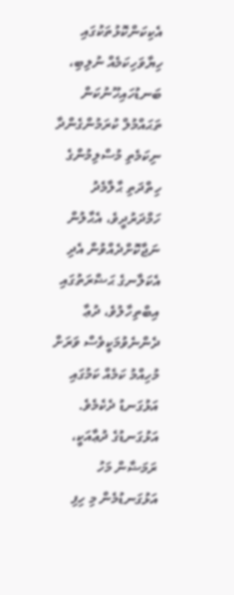އެކިކަންކޮޅުތަކުގައި ހިޔާވަހިކަމެއް ނުލިބި، ބަނޑުހައިހޫނުކަން ތަޙައްމުލް ކުރަމުންގެންދާ ނިކަމެތި މުސްލިމުންގެ ހިތްދަތި ޙާލާމެދު ހަމްދަރުދީވެ، އެޙާލުން ނަޖާކޮށްދެއްވުން އެދި އެކަލާނގެ ޙަޟްރަތުގައި އިބްތިހާލުވެ، ދުޢާ ދެންނެވުމަކީވެސް ވަރަށް މުހިއްމު ކަމެއް ކަމުގައި އަޅުގަނޑު ދެކެމެވެ.
އަޅުގަނޑުގެ ދުޢާއަކީ، ރަމަޟާން މަހު އަޅުގަނޑުމެން މި ހިފި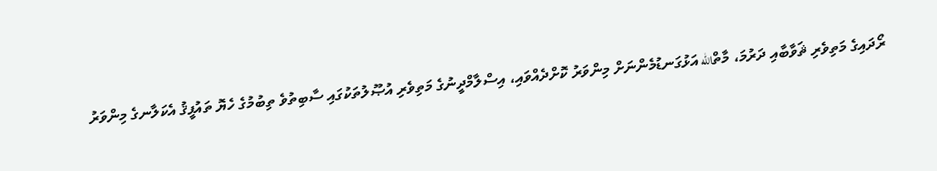ރޯދައިގެ މަތިވެރި ޘަވާބާއި ދަރުމަ، މާތްالله އަޅުގަނޑުމެންނަށް މިންވަރު ކޮށްދެއްވައި، އިސްލާމްދީނުގެ މަތިވެރި އުޞޫލުތަކުގައި ސާބިތުވެ ތިބުމުގެ ހެޔޮ ތައުފީޤު އެކަލާނގެ މިންވަރު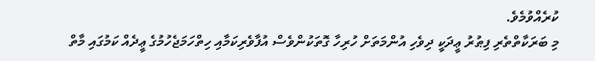ކުރެއްވުމެވެ.
މި ބަރަކާތްތެރި ފިޠުރު ޢީދަކީ ދިވެހި އުންމަތަށް ހުރިހާ ގޮތަކުންވެސް އުފާވެރިކަމާއި ހިތްހަމަޖެހުމުގެ ޢީދެއް ކަމުގައި މާތް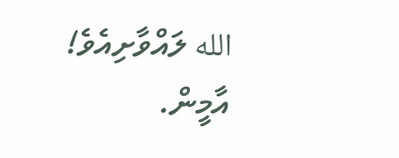الله ލައްވާށިއެވެ! އާމީން.